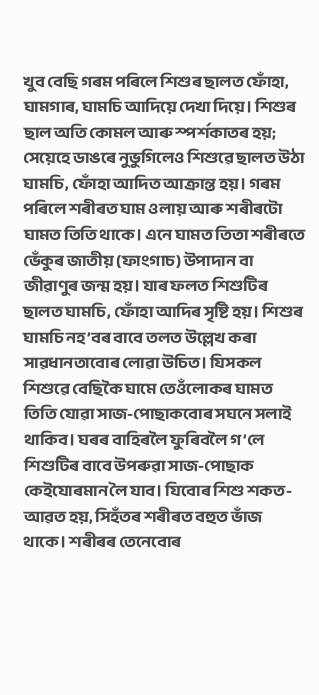খুব বেছি গৰম পৰিলে শিশুৰ ছালত ফোঁহা, ঘামগাৰ, ঘামচি আদিয়ে দেখা দিয়ে। শিশুৰ ছাল অতি কোমল আৰু স্পর্শকাতৰ হয়; সেয়েহে ডাঙৰে নুভুগিলেও শিশুৱে ছালত উঠা ঘামচি, ফোঁহা আদিত আক্রান্ত হয়। গৰম পৰিলে শৰীৰত ঘাম ওলায় আৰু শৰীৰটো ঘামত তিতি থাকে। এনে ঘামত তিতা শৰীৰতে ভেঁকুৰ জাতীয় (ফাংগাচ) উপাদান বা জীৱাণুৰ জন্ম হয়। যাৰ ফলত শিশুটিৰ ছালত ঘামচি, ফোঁহা আদিৰ সৃষ্টি হয়। শিশুৰ ঘামচি নহ’বৰ বাবে তলত উল্লেখ কৰা সাৱধানতাবোৰ লোৱা উচিত। যিসকল শিশুৱে বেছিকৈ ঘামে তেওঁলোকৰ ঘামত তিতি যোৱা সাজ-পোছাকবোৰ সঘনে সলাই থাকিব। ঘৰৰ বাহিৰলৈ ফুৰিবলৈ গ’লে শিশুটিৰ বাবে উপৰুৱা সাজ-পোছাক কেইযোৰমান লৈ যাব। যিবোৰ শিশু শকত-আৱত হয়, সিহঁতৰ শৰীৰত বহুত ভাঁজ থাকে। শৰীৰৰ তেনেবোৰ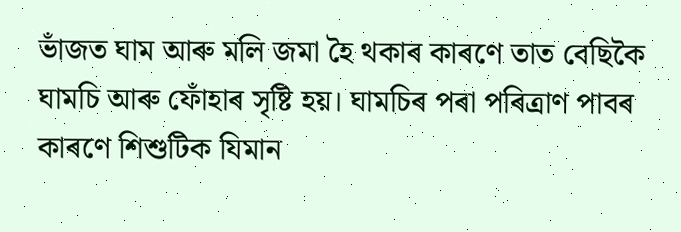ভাঁজত ঘাম আৰু মলি জমা হৈ থকাৰ কাৰণে তাত বেছিকৈ ঘামচি আৰু ফোঁহাৰ সৃষ্টি হয়। ঘামচিৰ পৰা পৰিত্ৰাণ পাবৰ কাৰণে শিশুটিক যিমান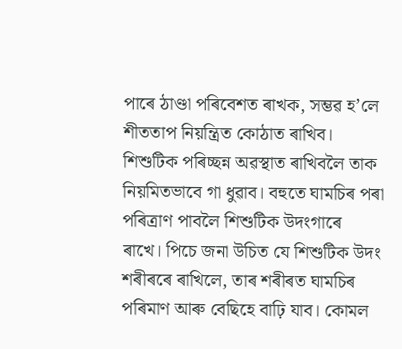পাৰে ঠাণ্ডা পৰিবেশত ৰাখক, সম্ভৱ হ’লে শীততাপ নিয়ন্ত্ৰিত কোঠাত ৰাখিব। শিশুটিক পৰিচ্ছন্ন অৱস্থাত ৰাখিবলৈ তাক নিয়মিতভাবে গা ধুৱাব। বহুতে ঘামচিৰ পৰা পৰিত্ৰাণ পাবলৈ শিশুটিক উদংগাৰে ৰাখে। পিচে জনা উচিত যে শিশুটিক উদং শৰীৰৰে ৰাখিলে, তাৰ শৰীৰত ঘামচিৰ পৰিমাণ আৰু বেছিহে বাঢ়ি যাব। কোমল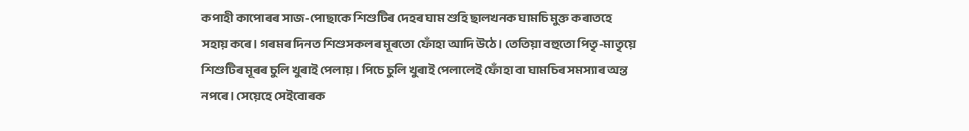কপাহী কাপোৰৰ সাজ-পোছাকে শিশুটিৰ দেহৰ ঘাম শুহি ছালখনক ঘামচি মুক্ত কৰাতহে সহায় কৰে। গৰমৰ দিনত শিশুসকলৰ মূৰতো ফোঁহা আদি উঠে। তেতিয়া বহুতো পিতৃ-মাতৃয়ে শিশুটিৰ মূৰৰ চুলি খুৰাই পেলায়। পিচে চুলি খুৰাই পেলালেই ফোঁহা বা ঘামচিৰ সমস্যাৰ অন্ত নপৰে। সেয়েহে সেইবোৰক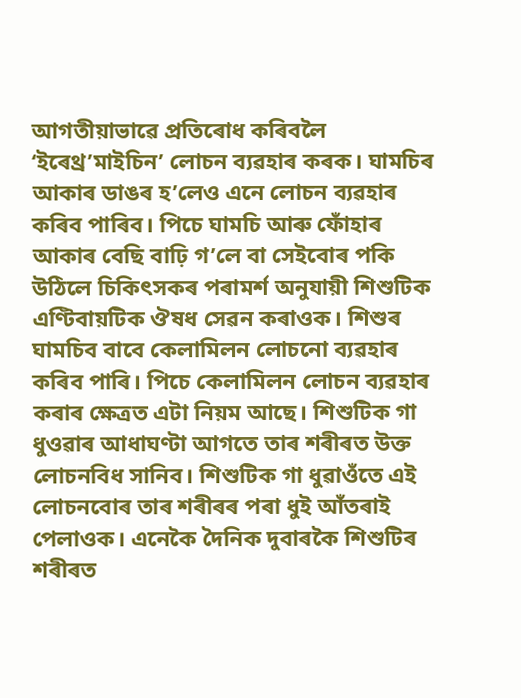আগতীয়াভাৱে প্ৰতিৰোধ কৰিবলৈ ‘ইৰেথ্ৰ’মাইচিন’ লোচন ব্যৱহাৰ কৰক। ঘামচিৰ আকাৰ ডাঙৰ হ’লেও এনে লোচন ব্যৱহাৰ কৰিব পাৰিব। পিচে ঘামচি আৰু ফোঁহাৰ আকাৰ বেছি বাঢ়ি গ’লে বা সেইবোৰ পকি উঠিলে চিকিৎসকৰ পৰামর্শ অনুযায়ী শিশুটিক এণ্টিবায়টিক ঔষধ সেৱন কৰাওক। শিশুৰ ঘামচিব বাবে কেলামিলন লোচনো ব্যৱহাৰ কৰিব পাৰি। পিচে কেলামিলন লোচন ব্যৱহাৰ কৰাৰ ক্ষেত্ৰত এটা নিয়ম আছে। শিশুটিক গা ধুওৱাৰ আধাঘণ্টা আগতে তাৰ শৰীৰত উক্ত লোচনবিধ সানিব। শিশুটিক গা ধুৱাওঁতে এই লোচনবোৰ তাৰ শৰীৰৰ পৰা ধুই আঁতৰাই পেলাওক। এনেকৈ দৈনিক দুবাৰকৈ শিশুটিৰ শৰীৰত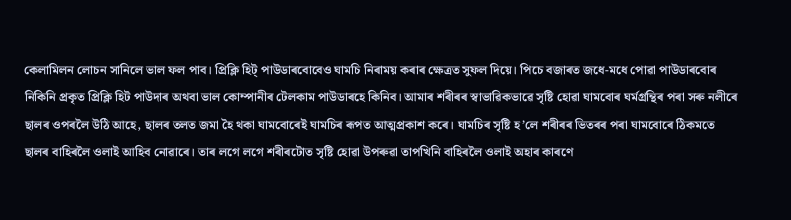কেলামিলন লোচন সানিলে ভাল ফল পাব। প্রিক্লি হিট্ পাউডাৰবোবেও ঘামচি নিৰাময় কৰাৰ ক্ষেত্ৰত সুফল দিয়ে। পিচে বজাৰত জধে-মধে পোৱা পাউডাৰবোৰ নিকিনি প্রকৃত প্রিক্লি হিট পাউদাৰ অথবা ভাল কোম্পানীৰ টেলকাম পাউডাৰহে কিনিব। আমাৰ শৰীৰৰ স্বাভাৱিকভাৱে সৃষ্টি হোৱা ঘামবোৰ ঘৰ্মগ্রন্থিৰ পৰা সৰু নলীৰে ছালৰ ওপৰলৈ উঠি আহে, ছালৰ তলত জমা হৈ থকা ঘামবোৰেই ঘামচিৰ ৰূপত আত্মপ্রকাশ কৰে। ঘামচিৰ সৃষ্টি হ’লে শৰীৰৰ ভিতৰৰ পৰা ঘামবোৰে ঠিকমতে ছালৰ বাহিৰলৈ ওলাই আহিব নোৱাৰে। তাৰ লগে লগে শৰীৰটোত সৃষ্টি হোৱা উপৰুৱা তাপখিনি বাহিৰলৈ ওলাই অহাৰ কাৰণে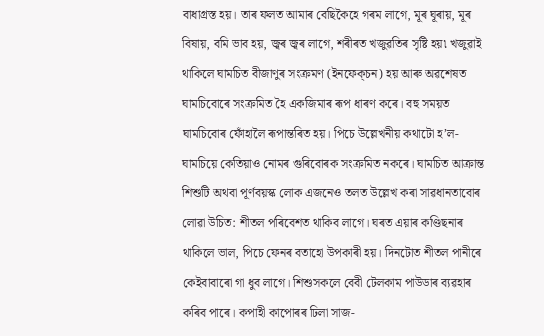বাধাগ্ৰস্ত হয়। তাৰ ফলত আমাৰ বেছিকৈহে গৰম লাগে, মূৰ ঘূৰায়, মূৰ বিষায়, বমি ভাব হয়, জ্বৰ জ্বৰ লাগে, শৰীৰত খজুৱতিৰ সৃষ্টি হয়৷ খজুৱাই থাকিলে ঘামচিত বীজাণুৰ সংক্রমণ (ইনফেক্চন) হয় আৰু অৱশেষত ঘামচিবোৰে সংক্রমিত হৈ একজিমাৰ ৰূপ ধাৰণ কৰে। বহু সময়ত ঘামচিবোৰ ফোঁহালৈ ৰূপান্তৰিত হয়। পিচে উল্লেখনীয় কথাটো হ’ল- ঘামচিয়ে কেতিয়াও নোমৰ গুৰিবোৰক সংক্ৰমিত নকৰে। ঘামচিত আক্রান্ত শিশুটি অথবা পূৰ্ণবয়স্ক লোক এজনেও তলত উল্লেখ কৰা সাৱধানতাবোৰ লোৱা উচিত: শীতল পৰিবেশত থাকিব লাগে। ঘৰত এয়াৰ কণ্ডিছনাৰ থাকিলে ভাল, পিচে ফেনৰ বতাহো উপকাৰী হয়। দিনটোত শীতল পানীৰে কেইবাবাৰো গা ধুব লাগে। শিশুসকলে বেবী টেলকাম পাউডাৰ ব্যৱহাৰ কৰিব পাৰে। কপাহী কাপোৰৰ ঢিলা সাজ-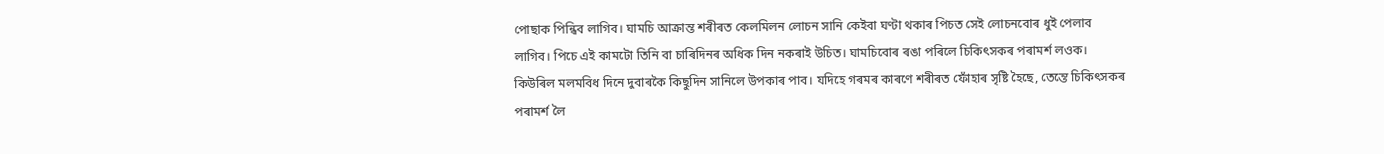পোছাক পিন্ধিব লাগিব। ঘামচি আক্রান্ত শৰীৰত কেলমিলন লোচন সানি কেইবা ঘণ্টা থকাৰ পিচত সেই লোচনবোৰ ধুই পেলাব লাগিব। পিচে এই কামটো তিনি বা চাৰিদিনৰ অধিক দিন নকৰাই উচিত। ঘামচিবোৰ ৰঙা পৰিলে চিকিৎসকৰ পৰামর্শ লওক। কিউৰিল মলমবিধ দিনে দুবাৰকৈ কিছুদিন সানিলে উপকাৰ পাব। যদিহে গৰমৰ কাৰণে শৰীৰত ফোঁহাৰ সৃষ্টি হৈছে, তেন্তে চিকিৎসকৰ পৰামৰ্শ লৈ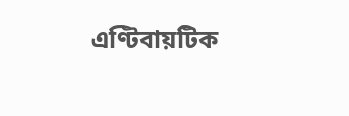এণ্টিবায়টিক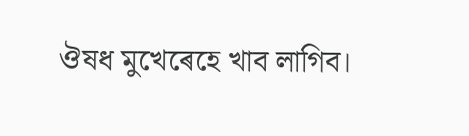ঔষধ মুখেৰেহে খাব লাগিব।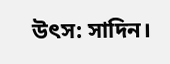উৎস: সাদিন।